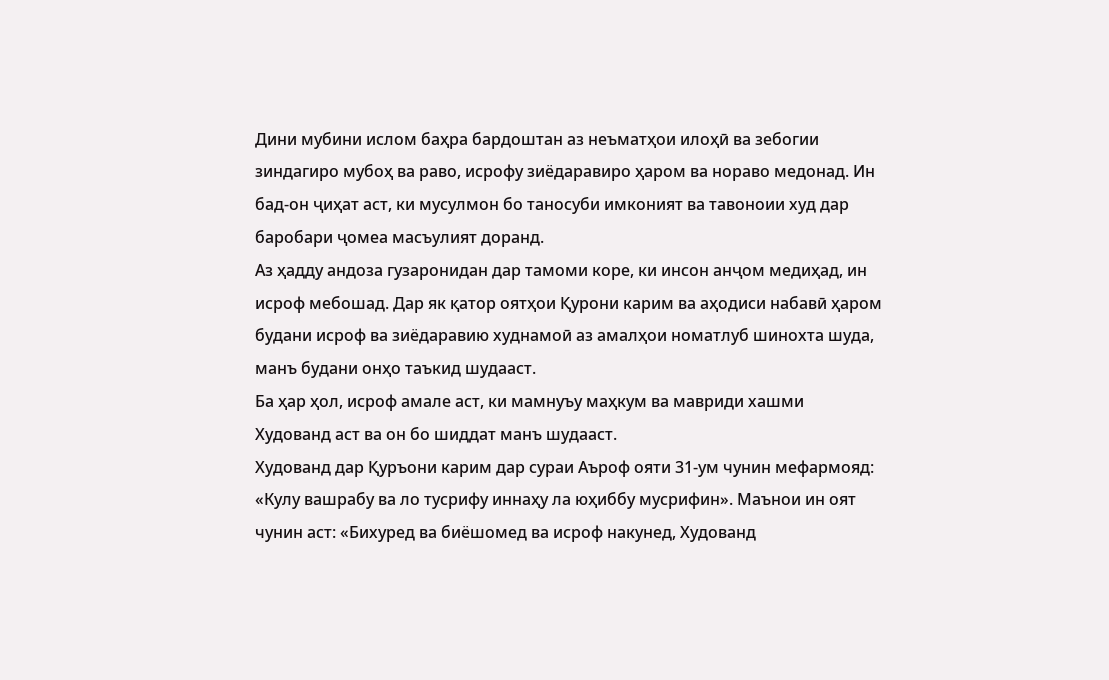Дини мубини ислом баҳра бардоштан аз неъматҳои илоҳӣ ва зебогии зиндагиро мубоҳ ва раво, исрофу зиёдаравиро ҳаром ва нораво медонад. Ин бад-он ҷиҳат аст, ки мусулмон бо таносуби имконият ва тавоноии худ дар баробари ҷомеа масъулият доранд.
Аз ҳадду андоза гузаронидан дар тамоми коре, ки инсон анҷом медиҳад, ин исроф мебошад. Дар як қатор оятҳои Қурони карим ва аҳодиси набавӣ ҳаром будани исроф ва зиёдаравию худнамоӣ аз амалҳои номатлуб шинохта шуда, манъ будани онҳо таъкид шудааст.
Ба ҳар ҳол, исроф амале аст, ки мамнуъу маҳкум ва мавриди хашми Худованд аст ва он бо шиддат манъ шудааст.
Худованд дар Қуръони карим дар сураи Аъроф ояти 31-ум чунин мефармояд: «Кулу вашрабу ва ло тусрифу иннаҳу ла юҳиббу мусрифин». Маънои ин оят чунин аст: «Бихуред ва биёшомед ва исроф накунед, Худованд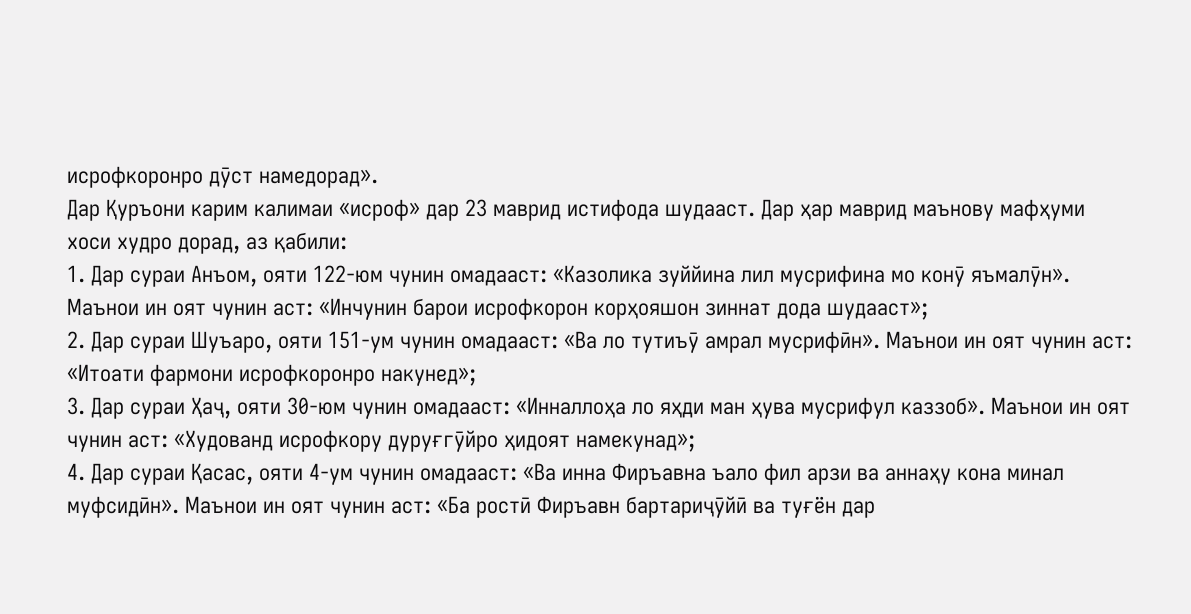исрофкоронро дӯст намедорад».
Дар Қуръони карим калимаи «исроф» дар 23 маврид истифода шудааст. Дар ҳар маврид маънову мафҳуми хоси худро дорад, аз қабили:
1. Дар сураи Анъом, ояти 122-юм чунин омадааст: «Казолика зуййина лил мусрифина мо конӯ яъмалӯн». Маънои ин оят чунин аст: «Инчунин барои исрофкорон корҳояшон зиннат дода шудааст»;
2. Дар сураи Шуъаро, ояти 151-ум чунин омадааст: «Ва ло тутиъӯ амрал мусрифӣн». Маънои ин оят чунин аст: «Итоати фармони исрофкоронро накунед»;
3. Дар сураи Ҳаҷ, ояти 30-юм чунин омадааст: «Инналлоҳа ло яҳди ман ҳува мусрифул каззоб». Маънои ин оят чунин аст: «Худованд исрофкору дуруғгӯйро ҳидоят намекунад»;
4. Дар сураи Қасас, ояти 4-ум чунин омадааст: «Ва инна Фиръавна ъало фил арзи ва аннаҳу кона минал муфсидӣн». Маънои ин оят чунин аст: «Ба ростӣ Фиръавн бартариҷӯйӣ ва туғён дар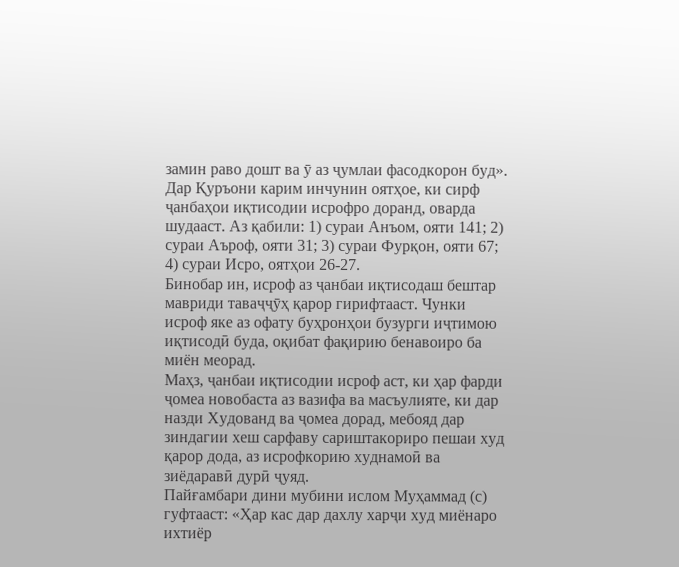замин раво дошт ва ӯ аз ҷумлаи фасодкорон буд».
Дар Қуръони карим инчунин оятҳое, ки сирф ҷанбаҳои иқтисодии исрофро доранд, оварда шудааст. Аз қабили: 1) сураи Анъом, ояти 141; 2) сураи Аъроф, ояти 31; 3) сураи Фурқон, ояти 67; 4) сураи Исро, оятҳои 26-27.
Бинобар ин, исроф аз ҷанбаи иқтисодаш бештар мавриди таваҷҷӯҳ қарор гирифтааст. Чунки исроф яке аз офату буҳронҳои бузурги иҷтимою иқтисодӣ буда, оқибат фақирию бенавоиро ба миён меорад.
Маҳз, ҷанбаи иқтисодии исроф аст, ки ҳар фарди ҷомеа новобаста аз вазифа ва масъулияте, ки дар назди Худованд ва ҷомеа дорад, мебояд дар зиндагии хеш сарфаву сариштакориро пешаи худ қарор дода, аз исрофкорию худнамоӣ ва зиёдаравӣ дурӣ ҷуяд.
Пайғамбари дини мубини ислом Муҳаммад (с) гуфтааст: «Ҳар кас дар дахлу харҷи худ миёнаро ихтиёр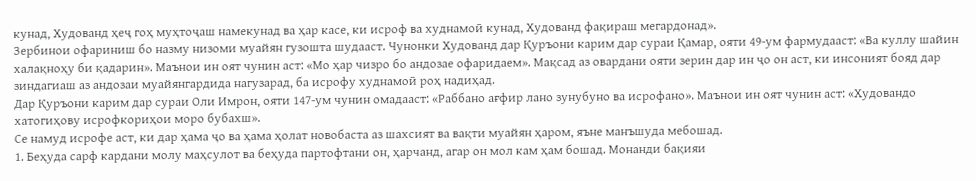кунад, Худованд ҳеҷ гоҳ муҳтоҷаш намекунад ва ҳар касе, ки исроф ва худнамоӣ кунад, Худованд фақираш мегардонад».
Зербинои офариниш бо назму низоми муайян гузошта шудааст. Чунонки Худованд дар Қуръони карим дар сураи Қамар, ояти 49-ум фармудааст: «Ва куллу шайин халақноҳу би қадарин». Маънои ин оят чунин аст: «Мо ҳар чизро бо андозае офаридаем». Мақсад аз овардани ояти зерин дар ин ҷо он аст, ки инсоният бояд дар зиндагиаш аз андозаи муайянгардида нагузарад, ба исрофу худнамоӣ роҳ надиҳад.
Дар Қуръони карим дар сураи Оли Имрон, ояти 147-ум чунин омадааст: «Раббано ағфир лано зунубуно ва исрофано». Маънои ин оят чунин аст: «Худовандо хатогиҳову исрофкориҳои моро бубахш».
Се намуд исрофе аст, ки дар ҳама ҷо ва ҳама ҳолат новобаста аз шахсият ва вақти муайян ҳаром, яъне манъшуда мебошад.
1. Беҳуда сарф кардани молу маҳсулот ва беҳуда партофтани он, ҳарчанд, агар он мол кам ҳам бошад. Монанди бақияи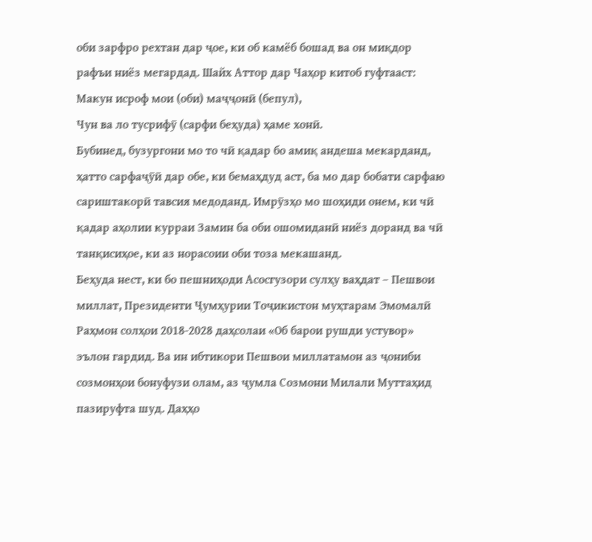оби зарфро рехтан дар ҷое, ки об камёб бошад ва он миқдор рафъи ниёз мегардад. Шайх Аттор дар Чаҳор китоб гуфтааст:
Макун исроф мои (оби) маҷҷонӣ (бепул),
Чун ва ло тусрифӯ (сарфи беҳуда) ҳаме хонӣ.
Бубинед, бузургони мо то чӣ қадар бо амиқ андеша мекарданд, ҳатто сарфаҷӯӣ дар обе, ки бемаҳдуд аст, ба мо дар бобати сарфаю сариштакорӣ тавсия медоданд. Имрӯзҳо мо шоҳиди онем, ки чӣ қадар аҳолии курраи Замин ба оби ошомиданӣ ниёз доранд ва чӣ танқисиҳое, ки аз норасоии оби тоза мекашанд.
Беҳуда нест, ки бо пешниҳоди Асосгузори сулҳу ваҳдат – Пешвои миллат, Президенти Ҷумҳурии Тоҷикистон муҳтарам Эмомалӣ Раҳмон солҳои 2018-2028 даҳсолаи «Об барои рушди устувор» эълон гардид. Ва ин ибтикори Пешвои миллатамон аз ҷониби созмонҳои бонуфузи олам, аз ҷумла Созмони Милали Муттаҳид пазируфта шуд. Даҳҳо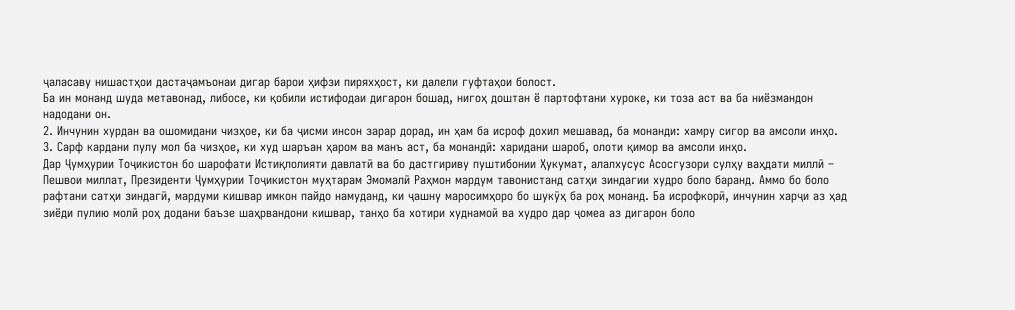ҷаласаву нишастҳои дастаҷамъонаи дигар барои ҳифзи пиряхҳост, ки далели гуфтаҳои болост.
Ба ин монанд шуда метавонад, либосе, ки қобили истифодаи дигарон бошад, нигоҳ доштан ё партофтани хуроке, ки тоза аст ва ба ниёзмандон надодани он.
2. Инчунин хурдан ва ошомидани чизҳое, ки ба ҷисми инсон зарар дорад, ин ҳам ба исроф дохил мешавад, ба монанди: хамру сигор ва амсоли инҳо.
3. Сарф кардани пулу мол ба чизҳое, ки худ шаръан ҳаром ва манъ аст, ба монандӣ: харидани шароб, олоти қимор ва амсоли инҳо.
Дар Ҷумҳурии Тоҷикистон бо шарофати Истиқлолияти давлатӣ ва бо дастгириву пуштибонии Ҳукумат, алалхусус Асосгузори сулҳу ваҳдати миллӣ – Пешвои миллат, Президенти Ҷумҳурии Тоҷикистон муҳтарам Эмомалӣ Раҳмон мардум тавонистанд сатҳи зиндагии худро боло баранд. Аммо бо боло рафтани сатҳи зиндагӣ, мардуми кишвар имкон пайдо намуданд, ки ҷашну маросимҳоро бо шукӯҳ ба роҳ монанд. Ба исрофкорӣ, инчунин харҷи аз ҳад зиёди пулию молӣ роҳ додани баъзе шаҳрвандони кишвар, танҳо ба хотири худнамоӣ ва худро дар ҷомеа аз дигарон боло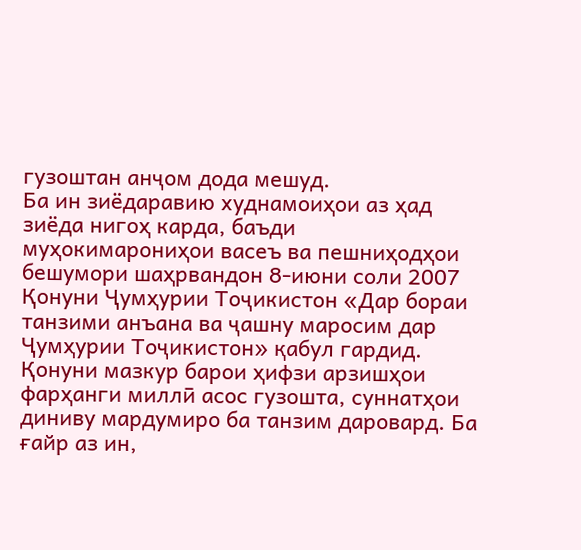гузоштан анҷом дода мешуд.
Ба ин зиёдаравию худнамоиҳои аз ҳад зиёда нигоҳ карда, баъди муҳокимарониҳои васеъ ва пешниҳодҳои бешумори шаҳрвандон 8-июни соли 2007 Қонуни Ҷумҳурии Тоҷикистон «Дар бораи танзими анъана ва ҷашну маросим дар Ҷумҳурии Тоҷикистон» қабул гардид. Қонуни мазкур барои ҳифзи арзишҳои фарҳанги миллӣ асос гузошта, суннатҳои диниву мардумиро ба танзим даровард. Ба ғайр аз ин,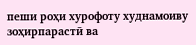пеши роҳи хурофоту худнамоиву зоҳирпарастӣ ва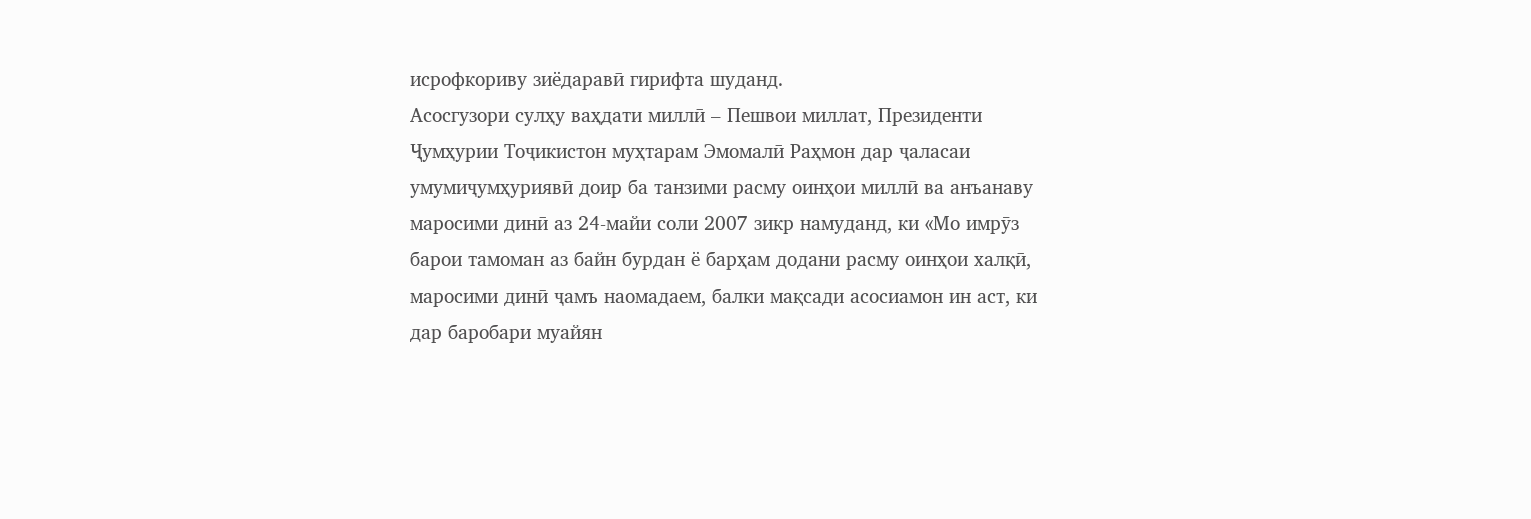исрофкориву зиёдаравӣ гирифта шуданд.
Асосгузори сулҳу ваҳдати миллӣ – Пешвои миллат, Президенти Ҷумҳурии Тоҷикистон муҳтарам Эмомалӣ Раҳмон дар ҷаласаи умумиҷумҳуриявӣ доир ба танзими расму оинҳои миллӣ ва анъанаву маросими динӣ аз 24-майи соли 2007 зикр намуданд, ки «Мо имрӯз барои тамоман аз байн бурдан ё барҳам додани расму оинҳои халқӣ, маросими динӣ ҷамъ наомадаем, балки мақсади асосиамон ин аст, ки дар баробари муайян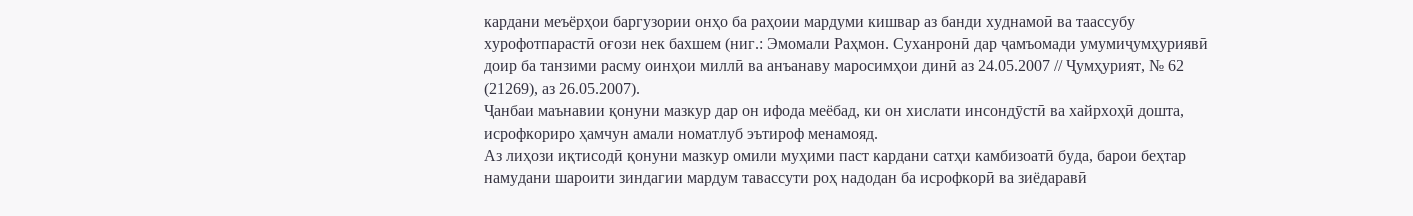кардани меъёрҳои баргузории онҳо ба раҳоии мардуми кишвар аз банди худнамоӣ ва таассубу хурофотпарастӣ оғози нек бахшем (ниг.: Эмомали Раҳмон. Суханронӣ дар ҷамъомади умумиҷумҳуриявӣ доир ба танзими расму оинҳои миллӣ ва анъанаву маросимҳои динӣ аз 24.05.2007 // Ҷумҳурият, № 62 (21269), аз 26.05.2007).
Ҷанбаи маънавии қонуни мазкур дар он ифода меёбад, ки он хислати инсондӯстӣ ва хайрхоҳӣ дошта, исрофкориро ҳамчун амали номатлуб эътироф менамояд.
Аз лиҳози иқтисодӣ қонуни мазкур омили муҳими паст кардани сатҳи камбизоатӣ буда, барои беҳтар намудани шароити зиндагии мардум тавассути роҳ надодан ба исрофкорӣ ва зиёдаравӣ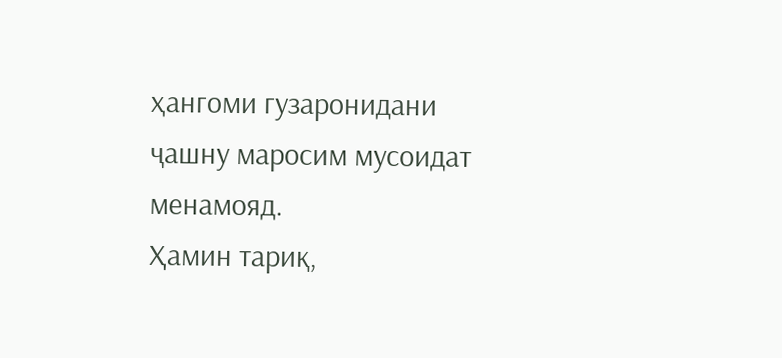ҳангоми гузаронидани ҷашну маросим мусоидат менамояд.
Ҳамин тариқ,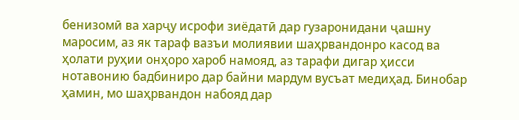бенизомӣ ва харҷу исрофи зиёдатӣ дар гузаронидани ҷашну маросим, аз як тараф вазъи молиявии шаҳрвандонро касод ва ҳолати руҳии онҳоро хароб намояд, аз тарафи дигар ҳисси нотавонию бадбиниро дар байни мардум вусъат медиҳад. Бинобар ҳамин, мо шаҳрвандон набояд дар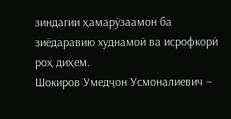зиндагии ҳамарӯзаамон ба зиёдаравию худнамоӣ ва исрофкорӣ роҳ диҳем.
Шокиров Умедҷон Усмоналиевич –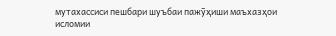мутахассиси пешбари шуъбаи пажӯҳиши маъхазҳои исломии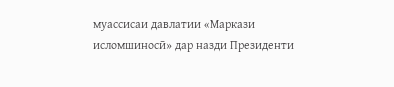муассисаи давлатии «Маркази исломшиносӣ» дар назди Президенти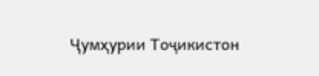Ҷумҳурии Тоҷикистон